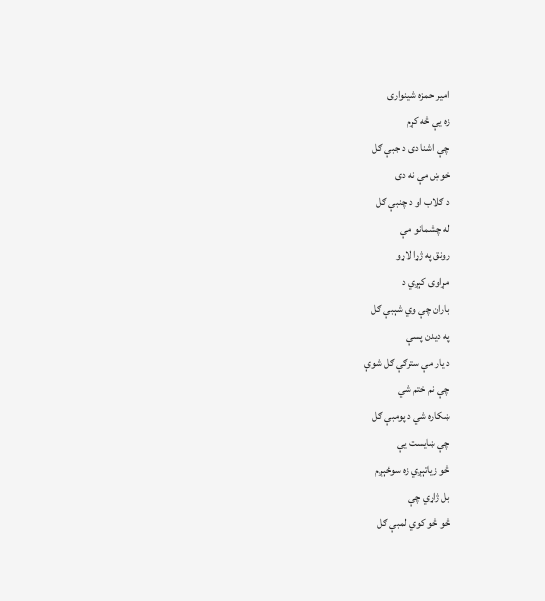امیر حمزہ شینواری
زه يې څه کړم
چې اشنا دی د جبې ګل
خوښ مې نه دی
د ګلاب او د چنبې ګل
له چشمانو مې
رونق په ژړا لاړو
مړاوی کېږي د
باران چې وي شېبې ګل
په ديدن پسې
د يار مې سترګې ګل شوې
چې نم ختم شي
ښکاره شي د پومبې ګل
چې ښايست يې
څو زياتېږي زه سوځېږم
بل ژاړي چې
څو څو کوي لمبې ګل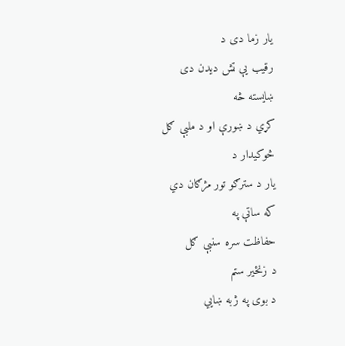يار زما دی د
رقيب يې تش ديدن دی
ښايسته څه
کړي د ښورې او د ملبې ګل
څوکيدار د
يار د سترګو تور مژګان دي
که ساتې په
حفاظت سره سنبې ګل
د زنځير ستم
د بوی په ژبه ښايي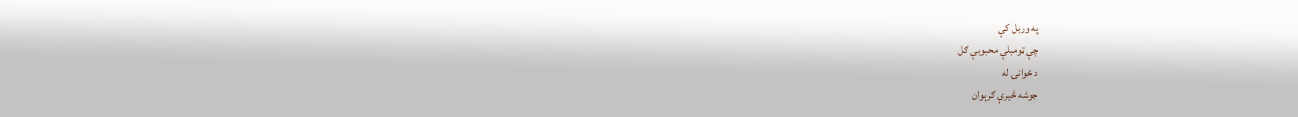په وربل کې
چې ټومبلې محبوبې ګل
د ځوانۍ له
جوشه څيرې ګرېوان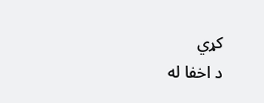کړي
د اخفا له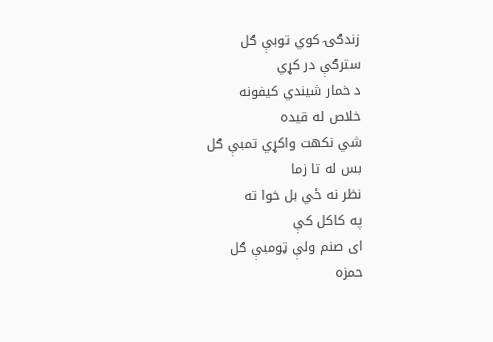زندګۍ کوي توبې ګل
سترګې در کړي
د خمار شيندي کيفونه
خلاص له قيده
شي نکهت واکړي تمبې ګل
بس له تا زما
نظر نه ځي بل خوا ته
په کاکل کې
ای صنم ولې ټومبې ګل
حمزه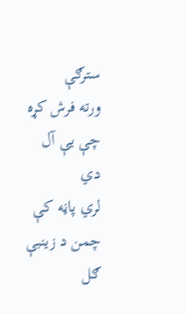سترګې
ورته فرش کړه چې يې آل دي
لري پاڼه کې
چمن د زينبې ګل